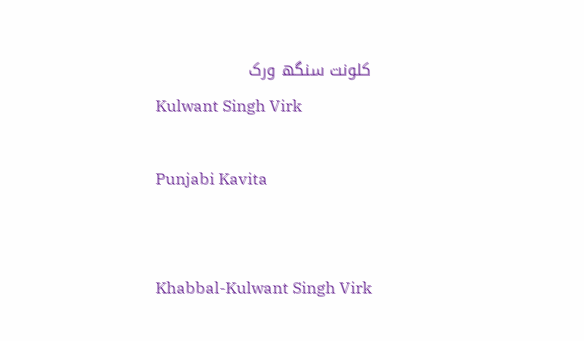کلونت سنگھ ورک
Kulwant Singh Virk

Punjabi Kavita


Khabbal-Kulwant Singh Virk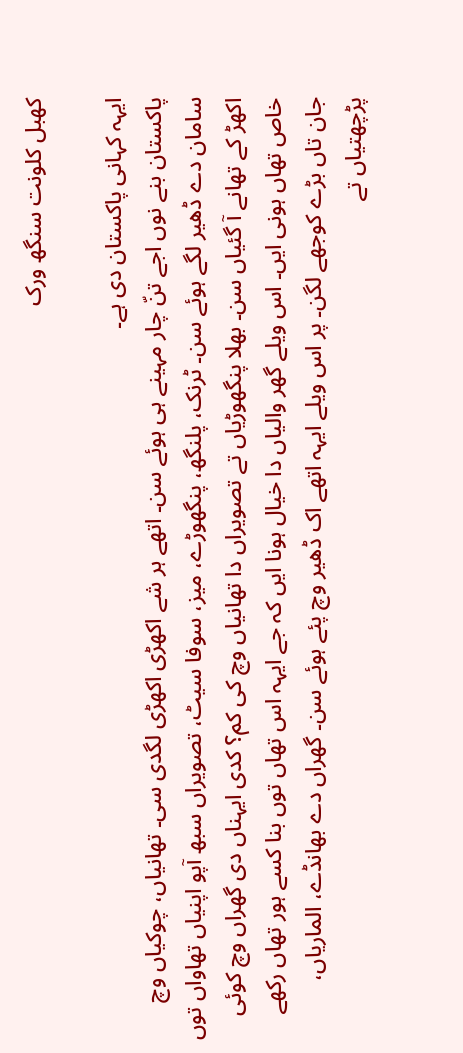کھبل کلونت سنگھ ورک

ایہہ کہانی پاکستان دی ہے۔
پاکستان بنے نوں اجے تنّ چار مہینے ہی ہوئے سن۔ اتھے ہر شے اکھڑی اکھڑی لگدی سی۔ تھانیاں، چوکیاں وچ سامان دے ڈھیر لگے ہوئے سن۔ ٹرنک، پلنگھ، پنگھوڑے، میز، سوفا سیٹ، تصویراں سبھ آپو اپنیاں تھاواں توں اکھڑ کے تھانے آ گئیاں سن۔ بھلا پنگھوڑیاں تے تصویراں دا تھانیاں وچ کی کم؟ کدی ایہناں دی گھراں وچ کوئی خاص تھاں ہونی ایں۔ اس ویلے گھر والیاں دا خیال ہونا ایں کہ جے ایہہ اس تھاں توں بنا کسے ہور تھاں رکھے جان تاں بڑے کوجھے لگن۔ پر اس ویلے ایہہ اتھے اک ڈھیر وچ پئے ہوئے سن۔ گھراں دے بھانڈے، الماریاں، پڑچھتیاں تے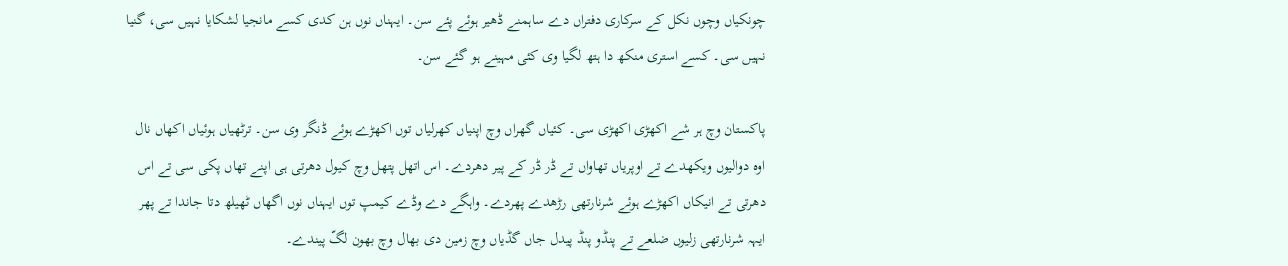چونکیاں وچوں نکل کے سرکاری دفتراں دے ساہمنے ڈھیر ہوئے پئے سن۔ ایہناں نوں ہن کدی کسے مانجیا لشکایا نہیں سی، گنیا نہیں سی۔ کسے استری منکھ دا ہتھ لگیا وی کئی مہینے ہو گئے سن۔

پاکستان وچ ہر شے اکھڑی اکھڑی سی۔ کئیاں گھراں وچ اپنیاں کھرلیاں توں اکھڑے ہوئے ڈنگر وی سن۔ ترٹھیاں ہوئیاں اکھاں نال اوہ دوالیوں ویکھدے تے اوپریاں تھاواں تے ڈر ڈر کے پیر دھردے۔ اس اتھل پتھل وچ کیول دھرتی ہی اپنے تھاں پکی سی تے اس دھرتی تے انیکاں اکھڑے ہوئے شرنارتھی رڑھدے پھردے۔ واہگے دے وڈے کیمپ توں ایہناں نوں اگھاں ٹھیلھ دتا جاندا تے پھر ایہہ شرنارتھی زلیوں ضلعے تے پنڈو پنڈ پیدل جاں گڈیاں وچ زمین دی بھال وچ بھون لگّ پیندے۔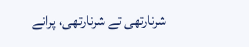شرنارتھی تے شرنارتھی، پرانے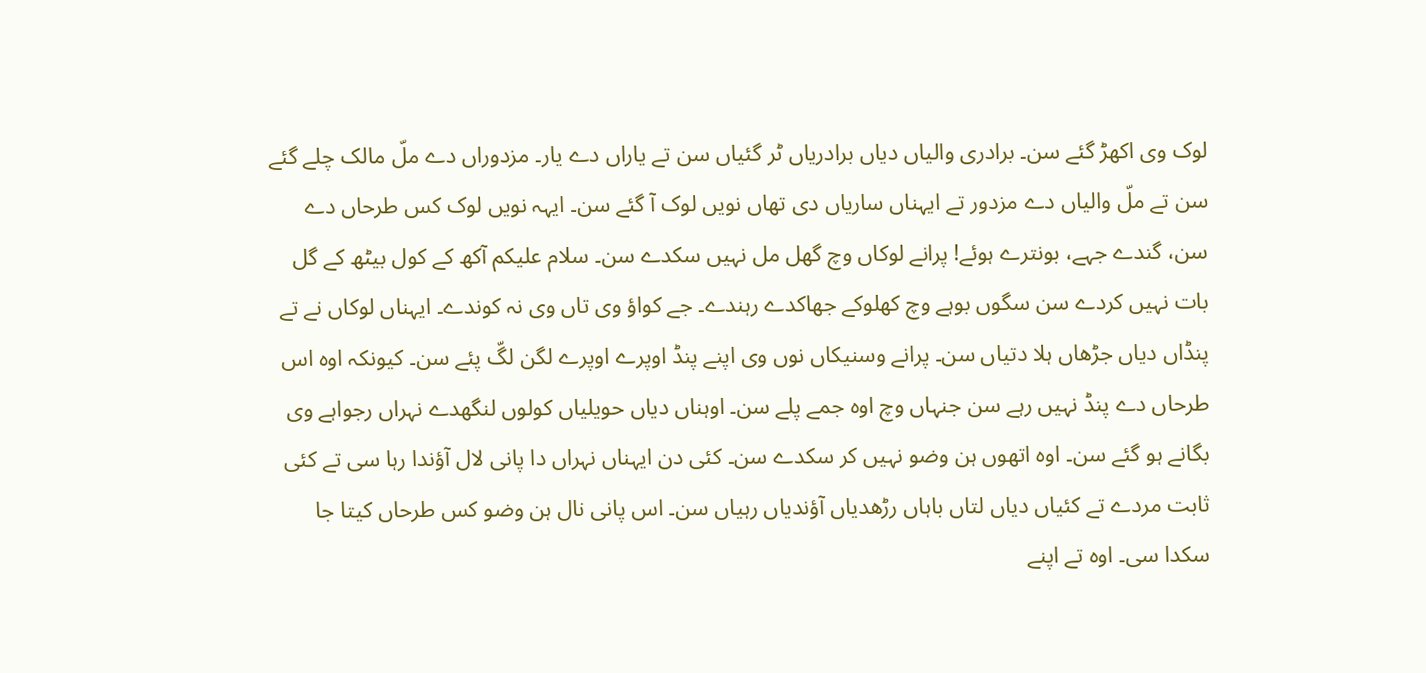لوک وی اکھڑ گئے سن۔ برادری والیاں دیاں برادریاں ٹر گئیاں سن تے یاراں دے یار۔ مزدوراں دے ملّ مالک چلے گئے سن تے ملّ والیاں دے مزدور تے ایہناں ساریاں دی تھاں نویں لوک آ گئے سن۔ ایہہ نویں لوک کس طرحاں دے سن، گندے جہے، بونترے ہوئے! پرانے لوکاں وچ گھل مل نہیں سکدے سن۔ سلام علیکم آکھ کے کول بیٹھ کے گل بات نہیں کردے سن سگوں بوہے وچ کھلوکے جھاکدے رہندے۔ جے کواؤ وی تاں وی نہ کوندے۔ ایہناں لوکاں نے تے پنڈاں دیاں جڑھاں ہلا دتیاں سن۔ پرانے وسنیکاں نوں وی اپنے پنڈ اوپرے اوپرے لگن لگّ پئے سن۔ کیونکہ اوہ اس طرحاں دے پنڈ نہیں رہے سن جنہاں وچ اوہ جمے پلے سن۔ اوہناں دیاں حویلیاں کولوں لنگھدے نہراں رجواہے وی بگانے ہو گئے سن۔ اوہ اتھوں ہن وضو نہیں کر سکدے سن۔ کئی دن ایہناں نہراں دا پانی لال آؤندا رہا سی تے کئی ثابت مردے تے کئیاں دیاں لتاں باہاں رڑھدیاں آؤندیاں رہیاں سن۔ اس پانی نال ہن وضو کس طرحاں کیتا جا سکدا سی۔ اوہ تے اپنے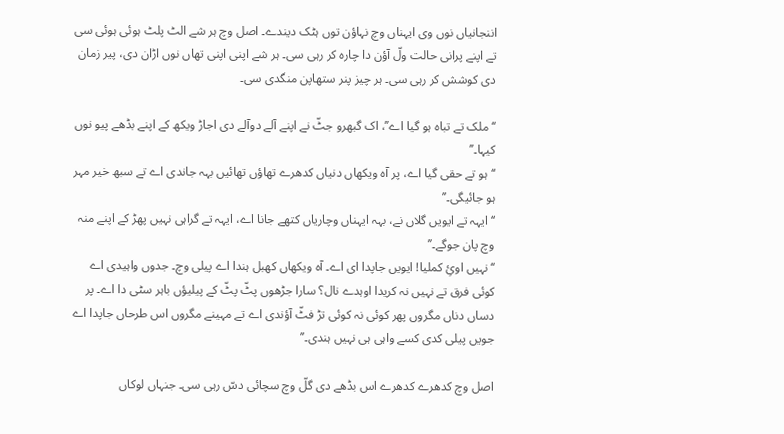اننجانیاں نوں وی ایہناں وچ نہاؤن توں ہٹک دیندے۔ اصل وچ ہر شے الٹ پلٹ ہوئی ہوئی سی تے اپنے پرانی حالت ولّ آؤن دا چارہ کر رہی سی۔ ہر شے اپنی اپنی تھاں نوں اڑان دی، پیر زمان دی کوشش کر رہی سی۔ ہر چیز پنر ستھاپن منگدی سی۔

‘‘ملک تے تباہ ہو گیا اے’’، اک گبھرو جٹّ نے اپنے آلے دوآلے دی اجاڑ ویکھ کے اپنے بڈھے پیو نوں کیہا۔’’
‘‘ہو تے حقی گیا اے، پر آہ ویکھاں دنیاں کدھرے تھاؤں تھائیں بہہ جاندی اے تے سبھ خیر مہر ہو جائیگی۔’’
‘‘ایہہ تے ایویں گلاں نے، بہہ ایہناں وچاریاں کتھے جانا اے، ایہہ تے گراہی نہیں پھڑ کے اپنے منہ وچ پان جوگے۔’’
‘‘نہیں اوئِ کملیا! ایویں جاپدا ای اے۔ آہ ویکھاں کھبل ہندا اے پیلی وچ۔ جدوں واہیدی اے کوئی فرق تے نہیں نہ کریدا اوہدے نال؟ سارا جڑھوں پٹّ پٹّ کے پیلیؤں باہر سٹی دا اے۔ پر دساں دناں مگروں پھر کوئی نہ کوئی تڑ فٹّ آؤندی اے تے مہینے مگروں اس طرحاں جاپدا اے جویں پیلی کدی کسے واہی ہی نہیں ہندی۔’’

اصل وچ کدھرے کدھرے اس بڈھے دی گلّ وچ سچائی دسّ رہی سی۔ جنہاں لوکاں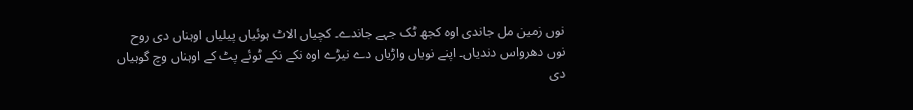نوں زمین مل جاندی اوہ کجھ ٹک جہے جاندے۔ کچیاں الاٹ ہوئیاں پیلیاں اوہناں دی روح نوں دھرواس دندیاں۔ اپنے نویاں واڑیاں دے نیڑے اوہ نکے نکے ٹوئے پٹ کے اوہناں وچ گوہیاں دی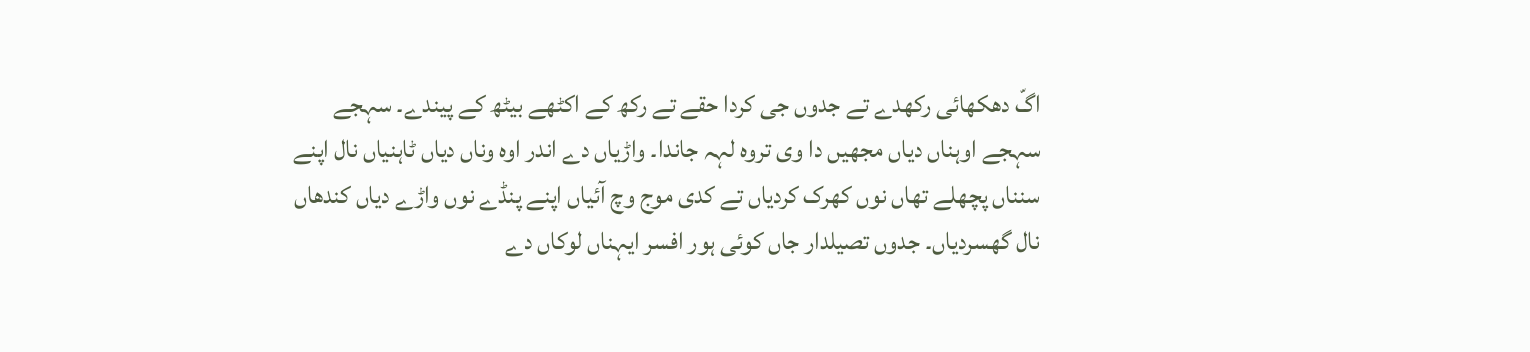اگّ دھکھائی رکھدے تے جدوں جی کردا حقے تے رکھ کے اکٹھے بیٹھ کے پیندے۔ سہجے سہجے اوہناں دیاں مجھیں دا وی تروہ لہہ جاندا۔ واڑیاں دے اندر اوہ وناں دیاں ٹاہنیاں نال اپنے سنناں پچھلے تھاں نوں کھرک کردیاں تے کدی موج وچ آئیاں اپنے پنڈے نوں واڑے دیاں کندھاں نال گھسردیاں۔ جدوں تصیلدار جاں کوئی ہور افسر ایہناں لوکاں دے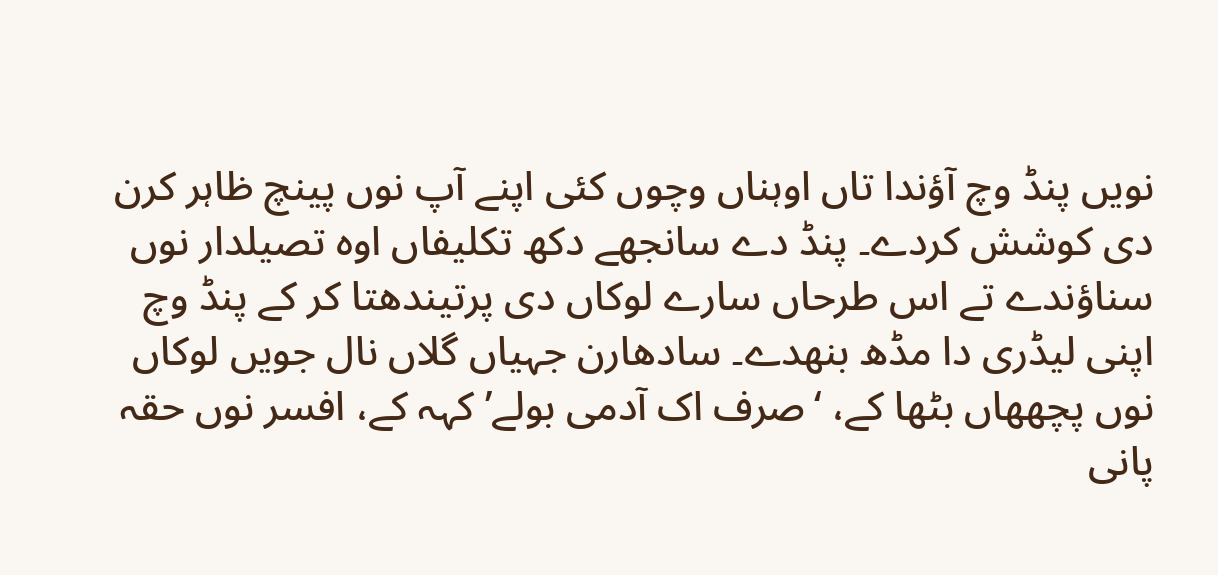نویں پنڈ وچ آؤندا تاں اوہناں وچوں کئی اپنے آپ نوں پینچ ظاہر کرن دی کوشش کردے۔ پنڈ دے سانجھے دکھ تکلیفاں اوہ تصیلدار نوں سناؤندے تے اس طرحاں سارے لوکاں دی پرتیندھتا کر کے پنڈ وچ اپنی لیڈری دا مڈھ بنھدے۔ سادھارن جہیاں گلاں نال جویں لوکاں نوں پچھھاں بٹھا کے، ‘صرف اک آدمی بولے’ کہہ کے، افسر نوں حقہ پانی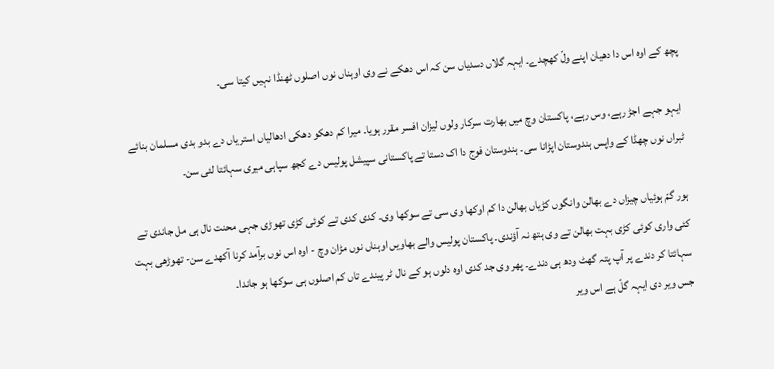پچھ کے اوہ اس دا دھیان اپنے ولّ کھچدے۔ ایہہ گلاں دسدیاں سن کہ اس دھکے نے وی اوہناں نوں اصلوں ٹھنڈا نہیں کیتا سی۔

ایہو جہے اجڑ رہے، وس رہے، پاکستان وچ میں بھارت سرکار ولوں لیزان افسر مقرر ہویا۔ میرا کم دھکو دھکی ادھالیاں استریاں دے بدو بدی مسلمان بنائے ٹبراں نوں چھڈا کے واپس ہندوستان اپڑانا سی۔ ہندوستان فوج دا اک دستا تے پاکستانی سپیشل پولیس دے کجھ سپاہی میری سہائتا لئی سن۔

ہور گمّ ہوئیاں چیزاں دے بھالن وانگوں کڑیاں بھالن دا کم اوکھا وی سی تے سوکھا وی۔ کدی کدی تے کوئی کڑی تھوڑی جہی محنت نال ہی مل جاندی تے کئی واری کوئی کڑی بہت بھالن تے وی ہتھ نہ آؤندی۔ پاکستان پولیس والے بھاویں اوہناں نوں مڑان وچ - اوہ اس نوں برآمد کرنا آکھدے سن- تھوڑھی بہت سہائتا کر دندے پر آپ پتہ گھٹ ودھ ہی دندے۔ پھر وی جد کدی اوہ دلوں ہو کے نال ٹر پیندے تاں کم اصلوں ہی سوکھا ہو جاندا۔
جس ویر دی ایہہ گلّ ہے اس ویر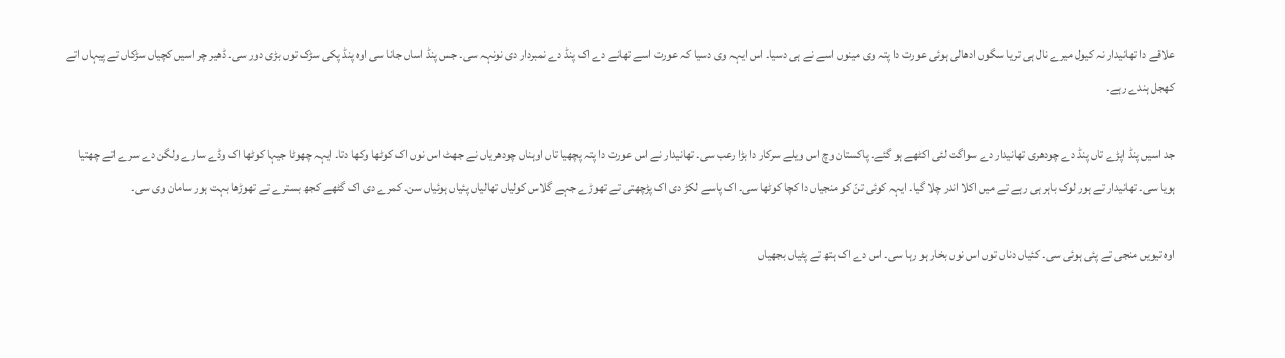علاقے دا تھانیدار نہ کیول میرے نال ہی تریا سگوں ادھالی ہوئی عورت دا پتہ وی مینوں اسے نے ہی دسیا۔ اس ایہہ وی دسیا کہ عورت اسے تھانے دے اک پنڈ دے نمبردار دی نونہہ سی۔ جس پنڈ اساں جانا سی اوہ پنڈ پکی سڑک توں بڑی دور سی۔ ڈھیر چر اسیں کچیاں سڑکاں تے پیہاں اتے کھجل ہندے رہے۔

جد اسیں پنڈ اپڑے تاں پنڈ دے چودھری تھانیدار دے سواگت لئی اکٹھے ہو گئے۔ پاکستان وچ اس ویلے سرکار دا بڑا رعب سی۔ تھانیدار نے اس عورت دا پتہ پچھیا تاں اوہناں چودھریاں نے جھٹ اس نوں اک کوٹھا وکھا دتا۔ ایہہ چھوٹا جیہا کوٹھا اک وڈے سارے ولگن دے سرے اتے چھتیا ہویا سی۔ تھانیدار تے ہور لوک باہر ہی رہے تے میں اکلا اندر چلا گیا۔ ایہہ کوئی تنّ کو منجیاں دا کچا کوٹھا سی۔ اک پاسے لکڑ دی اک پڑچھتی تے تھوڑے جہے گلاس کولیاں تھالیاں پئیاں ہوئیاں سن۔ کمرے دی اک گٹھے کجھ بسترے تے تھوڑھا بہت ہور سامان وی سی۔

اوہ تیویں منجی تے پئی ہوئی سی۔ کئیاں دناں توں اس نوں بخار ہو رہا سی۔ اس دے اک ہتھ تے پٹیاں بجھیاں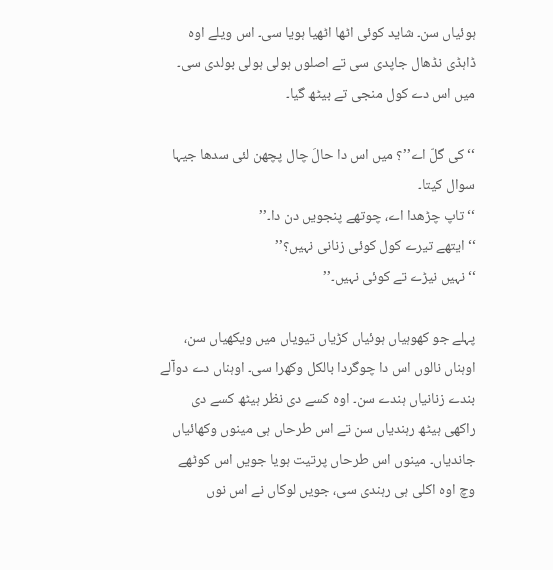ہوئیاں سن۔ شاید کوئی اٹھا اٹھیا ہویا سی۔ اس ویلے اوہ ڈاہڈی نڈھال جاپدی سی تے اصلوں ہولی ہولی بولدی سی۔ میں اس دے کول منجی تے بیٹھ گیا۔

‘‘کی گلّ اے’’؟ میں اس دا حالَ چال پچھن لئی سدھا جیہا سوال کیتا۔
‘‘تاپ چڑھدا اے، چوتھے پنجویں دن دا۔’’
‘‘ایتھے تیرے کول کوئی زنانی نہیں؟’’
‘‘نہیں نیڑے تے کوئی نہیں۔’’

پہلے جو کھوہیاں ہوئیاں کڑیاں تیویاں میں ویکھیاں سن، اوہناں نالوں اس دا چوگردا بالکل وکھرا سی۔ اوہناں دے دوآلے بندے زنانیاں ہندے سن۔ اوہ کسے دی نظر ہیٹھ کسے دی راکھی ہیٹھ رہندیاں سن تے اس طرحاں ہی مینوں وکھائیاں جاندیاں۔ مینوں اس طرحاں پرتیت ہویا جویں اس کوٹھے وچ اوہ اکلی ہی رہندی سی، جویں لوکاں نے اس نوں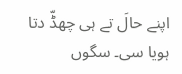اپنے حالَ تے ہی چھڈّ دتا ہویا سی۔ سگوں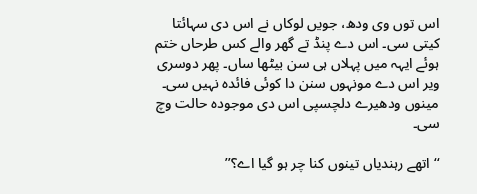اس توں وی ودھ، جویں لوکاں نے اس دی سہائتا کیتی سی۔ اس دے پنڈ تے گھر والے کس طرحاں ختم ہوئے ایہہ میں پہلاں ہی سن بیٹھا ساں۔ پھر دوسری ویر اس دے مونہوں سنن دا کوئی فائدہ نہیں سی۔ مینوں ودھیرے دلچسپی اس دی موجودہ حالت وچ سی۔

‘‘اتھے رہندیاں تینوں کنا چر ہو گیا اے؟’’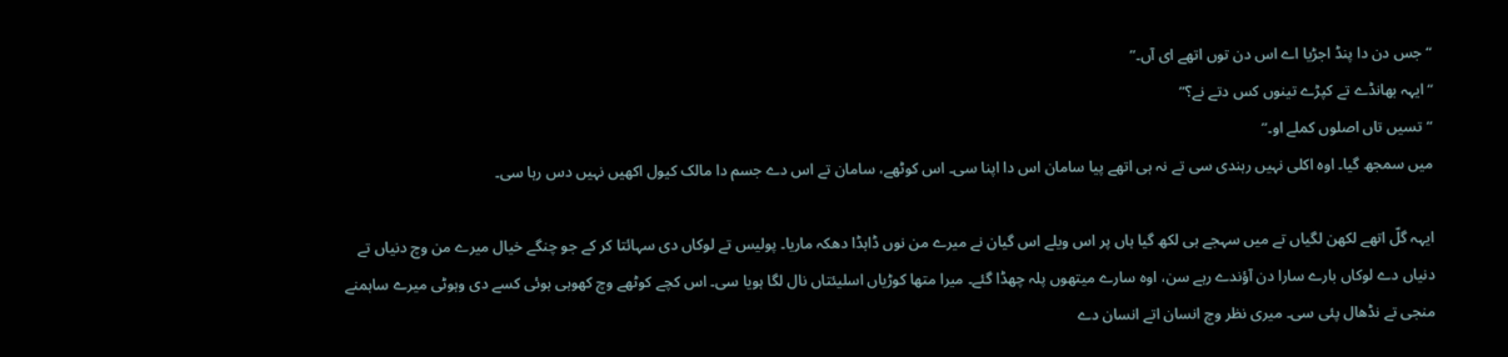‘‘جس دن دا پنڈ اجڑیا اے اس دن توں اتھے ای آں۔’’
‘‘ایہہ بھانڈے تے کپڑے تینوں کس دتے نے؟’’
‘‘تسیں تاں اصلوں کملے او۔’’
میں سمجھ گیا۔ اوہ اکلی نہیں رہندی سی تے نہ ہی اتھے پیا سامان اس دا اپنا سی۔ اس کوٹھے، سامان تے اس دے جسم دا مالک کیول اکھیں نہیں دس رہا سی۔

ایہہ گلّ اتھے لکھن لگیاں تے میں سہجے ہی لکھ گیا ہاں پر اس ویلے اس گیان نے میرے من نوں ڈاہڈا دھکہ ماریا۔ پولیس تے لوکاں دی سہائتا کر کے جو چنگے خیال میرے من وچ دنیاں تے دنیاں دے لوکاں بارے سارا دن آؤندے رہے سن، اوہ سارے میتھوں پلہ چھڈا گئے۔ میرا متھا کوڑیاں اسلیئتاں نال لگا ہویا سی۔ اس کچے کوٹھے وچ کھوہی ہوئی کسے دی وہوٹی میرے ساہمنے منجی تے نڈھال پئی سی۔ میری نظر وچ انسان اتے انسان دے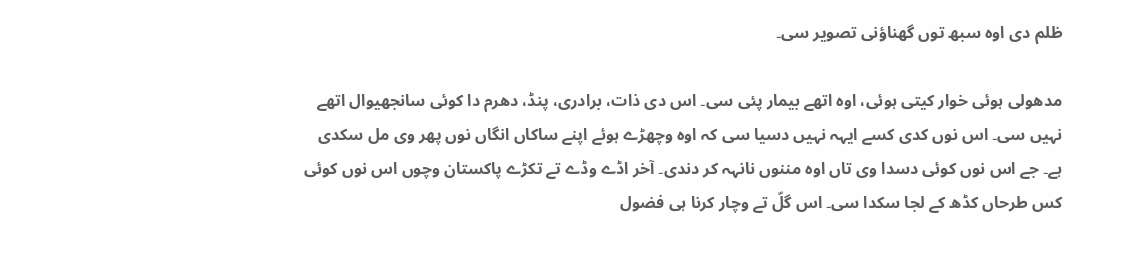ظلم دی اوہ سبھ توں گھناؤنی تصویر سی۔

مدھولی ہوئی خوار کیتی ہوئی، اوہ اتھے بیمار پئی سی۔ اس دی ذات، برادری، پنڈ، دھرم دا کوئی سانجھیوال اتھے نہیں سی۔ اس نوں کدی کسے ایہہ نہیں دسیا سی کہ اوہ وچھڑے ہوئے اپنے ساکاں انگاں نوں پھر وی مل سکدی ہے۔ جے اس نوں کوئی دسدا وی تاں اوہ مننوں نانہہ کر دندی۔ آخر اڈے وڈے تے تکڑے پاکستان وچوں اس نوں کوئی کس طرحاں کڈھ کے لجا سکدا سی۔ اس گلّ تے وچار کرنا ہی فضول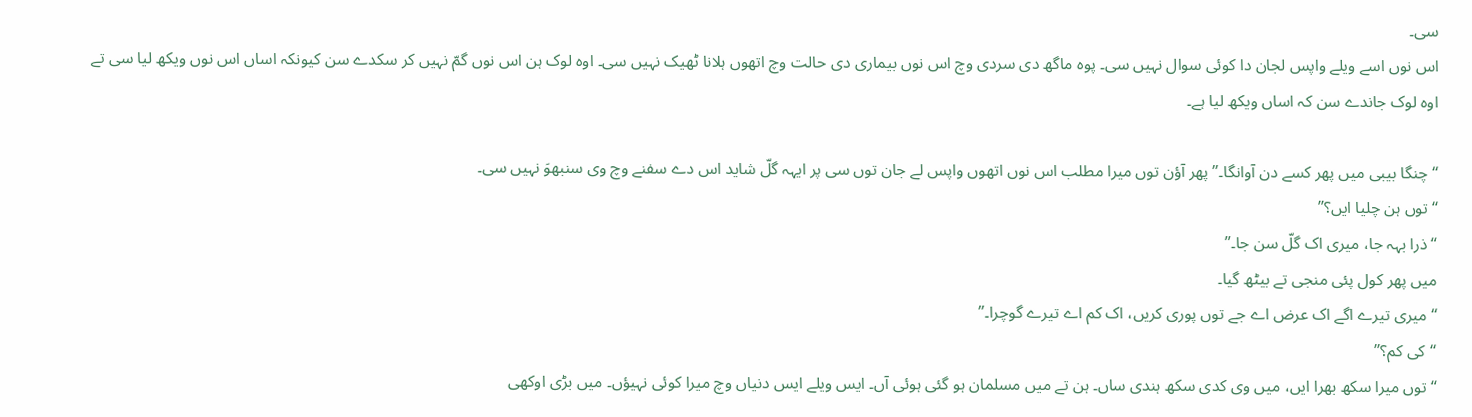سی۔
اس نوں اسے ویلے واپس لجان دا کوئی سوال نہیں سی۔ پوہ ماگھ دی سردی وچ اس نوں بیماری دی حالت وچ اتھوں ہلانا ٹھیک نہیں سی۔ اوہ لوک ہن اس نوں گمّ نہیں کر سکدے سن کیونکہ اساں اس نوں ویکھ لیا سی تے اوہ لوک جاندے سن کہ اساں ویکھ لیا ہے۔

‘‘چنگا بیبی میں پھر کسے دن آوانگا۔’’ پھر آؤن توں میرا مطلب اس نوں اتھوں واپس لے جان توں سی پر ایہہ گلّ شاید اس دے سفنے وچ وی سنبھوَ نہیں سی۔
‘‘توں ہن چلیا ایں؟’’
‘‘ذرا بہہ جا، میری اک گلّ سن جا۔’’
میں پھر کول پئی منجی تے بیٹھ گیا۔
‘‘میری تیرے اگے اک عرض اے جے توں پوری کریں، اک کم اے تیرے گوچرا۔’’
‘‘کی کم؟’’
‘‘توں میرا سکھ بھرا ایں، میں وی کدی سکھ ہندی ساں۔ ہن تے میں مسلمان ہو گئی ہوئی آں۔ ایس ویلے ایس دنیاں وچ میرا کوئی نہیؤں۔ میں بڑی اوکھی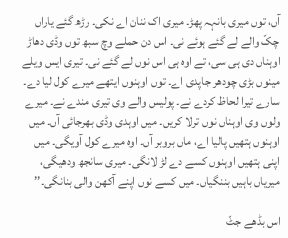آں، توں میری بانہہ پھڑ۔ میری اک ننان اے نکی۔ رڑھ گئے یاراں چکّ والے لے گئے ہوئے نی۔ اس دن حملے وچ سبھ توں وڈی دھاڑ اوہناں دی ہی سی، تے اوہ ہی اس نوں لے گئے نی۔ تیری ایس ویلے مینوں بڑی چودھر جاپدی اے۔ توں اوہنوں ایتھے میرے کول لیا دے۔ سارے تیرا لحاظ کردے نے۔ پولیس والے وی تیری مندے نے۔ میرے ولوں وی اوہناں نوں ترلا کریں۔ میں اوہدی وڈی بھرجائی آں۔ میں اوہنوں ہتھیں پالیا اے، ماں بروبر آں۔ اوہ میرے کول آویگی۔ میں اپنی ہتھیں اوہنوں کسے دے لڑ لانگی۔ میری سانجھ ودھیگی، میریاں باہیں بننگیاں۔ میں کسے نوں اپنے آکھن والی بنانگی۔’’

اس بڈھے جٹّ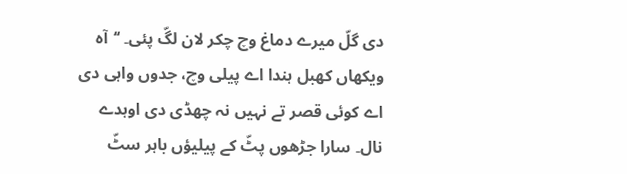دی گلّ میرے دماغ وچ چکر لان لگّ پئی۔ ‘‘آہ ویکھاں کھبل ہندا اے پیلی وچ، جدوں واہی دی اے کوئی قصر تے نہیں نہ چھڈی دی اوہدے نال۔ سارا جڑھوں پٹّ کے پیلیؤں باہر سٹّ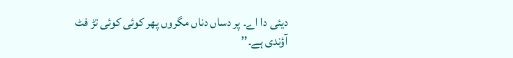دیئی دا اے۔ پر دساں دناں مگروں پھر کوئی کوئی تڑ فٹ آؤندی ہے۔’’